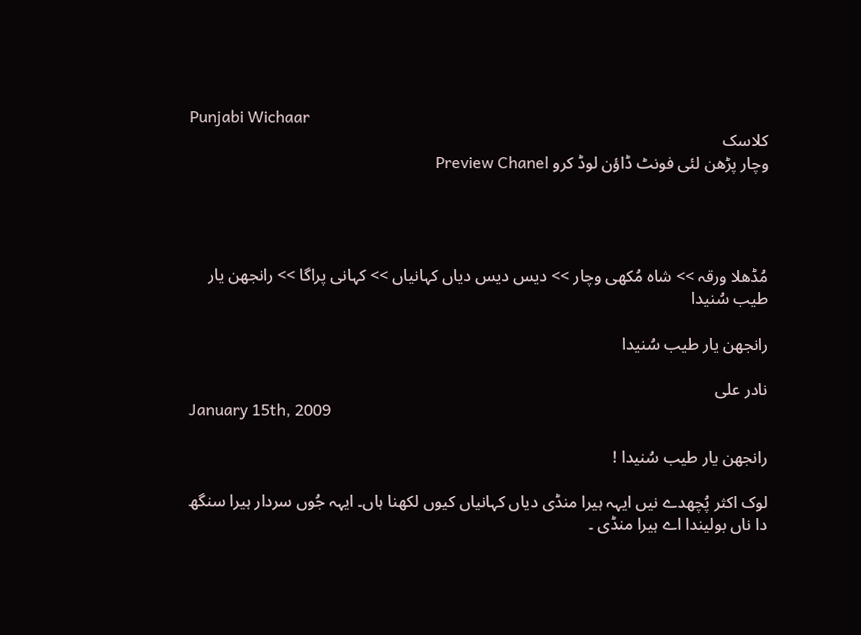Punjabi Wichaar
کلاسک
وچار پڑھن لئی فونٹ ڈاؤن لوڈ کرو Preview Chanel




مُڈھلا ورقہ >> شاہ مُکھی وچار >> دیس دیس دیاں کہانیاں >> کہانی پراگا >> رانجھن یار طیب سُنیدا

رانجھن یار طیب سُنیدا

نادر علی
January 15th, 2009

رانجھن یار طیب سُنیدا !

لوک اکثر پُچھدے نیں ایہہ ہیرا منڈی دیاں کہانیاں کیوں لکھنا ہاں۔ ایہہ جُوں سردار ہیرا سنگھ دا ناں بولیندا اے ہیرا منڈی ۔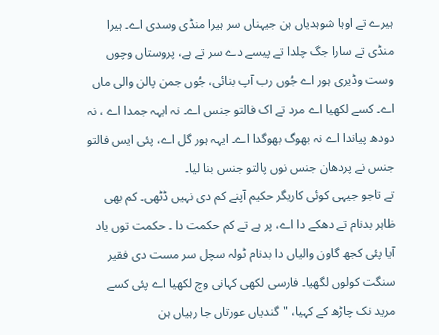ہیرے تے اوہا شوہدیاں ہن جیہناں سر ہیرا منڈی وسدی اے۔ ہیرا منڈی تے سارا جگ چلدا تے پیسے دے سر تے ہے، پروستاں وچوں وست وڈیری ہور اے جُوں رب آپ بنائی، جُوں جمن پالن والی ماں اے۔ کسے لکھیا اے مرد تے اک فالتو جنس اے۔ نہ ایہہ جمدا اے ، نہ دودھ پیاندا اے نہ بھوگ بھوگدا اے۔ ایہہ ہور گل اے، پئی ایس فالتو جنس نے پردھان جنس نوں پالتو جنس بنا لیا۔
تے تاجو جیہی کوئی کاریگر حکیم آپنے کم دی نہیں ڈٹھی۔ کم بھی ظاہر بدنام تے دھکے دا اے، پر ہے تے کم حکمت دا ۔ حکمت توں یاد آیا پئی کجھ گاون والیاں دا بدنام ٹولہ سچل سر مست دی فقیر سنگت کولوں لگھیا۔ فارسی لکھی کہانی وچ لکھیا اے پئی کسے مرید نک چاڑھ کے کہیا، "گندیاں عورتاں جا رہیاں ہن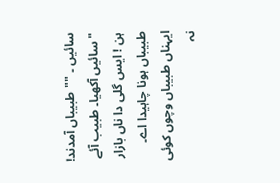سائیں ۔ ""طبیباں آمدند! "سائیں آکھیا۔ طبیب آئے ہن ! ایس گلی دا ناں بازار طبیباں ہونا چاہیدا اے۔ ایہناں طبیباں وچوں کوئی نہ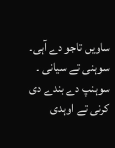ساویں تاجو دے آہی۔ سوہنی تے سیانی ۔ سوہنپ دے بندے دی کرنی تے اوہدی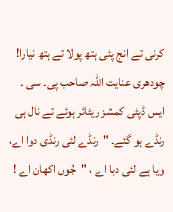کرنی تے انج پئی ہتھ پولا تے ہتھ نیارا!
چودھری عنایت اللہ صاحب پی۔ سی ۔ ایس ڈپٹی کمشز ریٹائر ہوئے تے نال ہی رنڈے ہو گئے۔ "رنڈے لئی رنڈی دوا اے، ویا ہے لئی دبا اے ، "جُوں اکھان اے !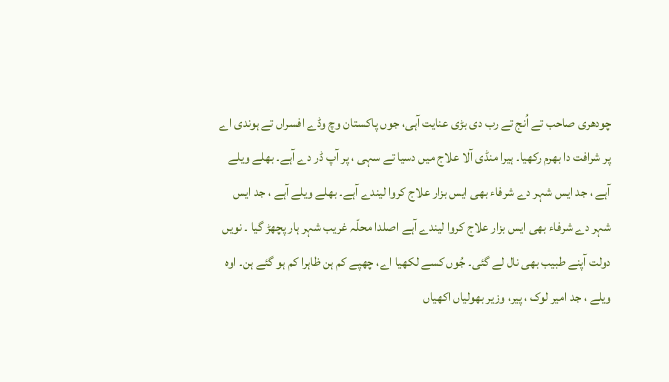چودھری صاحب تے اُنج تے رب دی بڑی عنایت آہی، جوں پاکستان وچ وڈے افسراں تے ہوندی اے پر شرافت دا بھرم رکھیا۔ ہیرا منڈی آلا علاج میں دسیا تے سہی ، پر آپ ڈر دے آہے۔ بھلے ویلے آہے ، جد ایس شہر دے شرفاء بھی ایس بزار علاج کروا لیندے آہے۔ بھلے ویلے آہے ، جد ایس شہر دے شرفاء بھی ایس بزار علاج کروا لیندے آہے اصلدا محلّہ غریب شہر ہار پچھڑ گیا ۔ نویں دولت آپنے طبیب بھی نال لے گئی۔ جُوں کسے لکھیا اے، چھپے کم ہن ظاہرا کم ہو گئے ہن۔ اوہ ویلے ، جد امیر لوک ، پیر، وزیر بھولیاں اکھیاں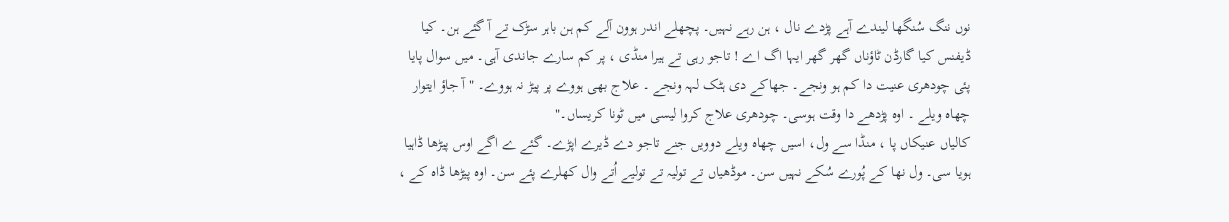نوں ننگ سُنگھا لیندے آہے پڑدے نال ، ہن رہے نہیں۔ پچھلے اندر ہوون آلے کم ہن باہر سڑک تے آ گئے ہن۔ کیا ڈیفنس کیا گارڈن ٹاؤناں گھر گھر ایہا اگ اے ! تاجو رہی تے ہیرا منڈی ، پر کم سارے جاندی آہی۔ میں سوال پایا پئی چودھری عنیت دا کم ہو ونجے۔ جھاکے دی ہٹک لہہ ونجے ۔ علاج بھی ہووے پر پیڑ نہ ہووے۔ "آ جاؤ ایتوار چھاہ ویلے ۔ اوہ پڑدھے دا وقت ہوسی۔ چودھری علاج کروا لیسی میں ٹونا کریساں۔"
کالیاں عنیکاں پا ، منڈا سے ول، اسیں چھاہ ویلے دوویں جنے تاجو دے ڈیرے اپڑے۔ گئے ے اگے اوس پیڑھا ڈاہیا ہویا سی۔ ول نھا کے پُورے سُکے نہیں سن۔ موڈھیاں تے تولیہ تے تولیے اُتے وال کھلرے پئے سن۔ اوہ پیڑھا ڈاہ کے ،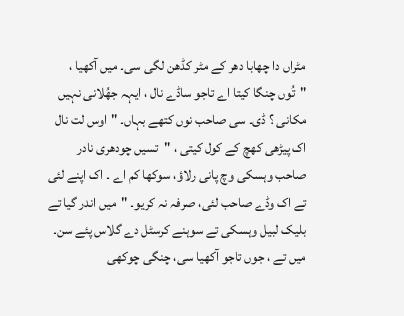مٹراں دا چھابا دھر کے مٹر کڈھن لگی سی۔ میں آکھیا ، "تُوں چنگا کیتا اے تاجو ساڈے نال ، ایہہ جھُلانی نہیں مکانی ؟ ڈی۔ سی صاحب نوں کتھے بہاں۔ "اوس لت نال اک پیڑھی کھچ کے کول کیتی ، "تسیں چودھری نادر صاحب وہسکی وچ پانی رلاؤ، سوکھا کم اے ۔ اک اپنے لئی تے اک وڈے صاحب لئی، صرفہ نہ کریو۔ "میں اندر گیا تے بلیک لبیل وہسکی تے سوہنے کرسٹل دے گلاس پئے سن۔ میں تے ، جوں تاجو آکھیا سی، چنگی چوکھی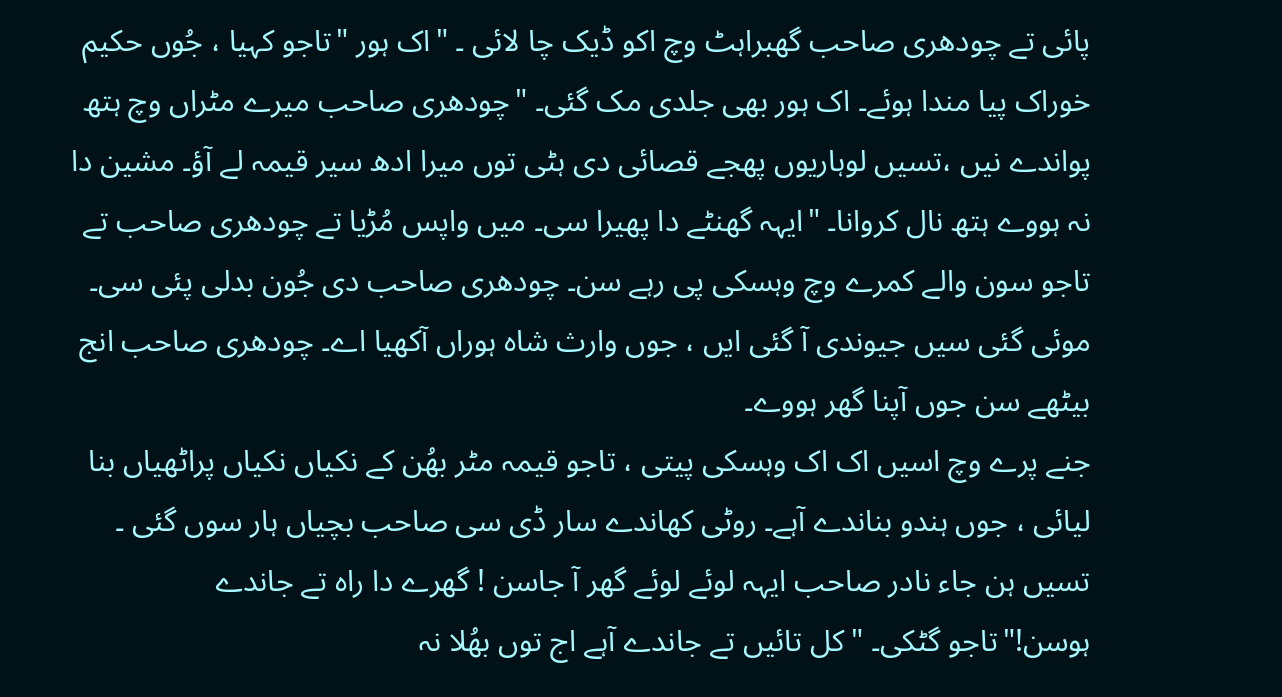پائی تے چودھری صاحب گھبراہٹ وچ اکو ڈیک چا لائی ۔ "اک ہور "تاجو کہیا ، جُوں حکیم خوراک پیا مندا ہوئے۔ اک ہور بھی جلدی مک گئی۔ "چودھری صاحب میرے مٹراں وچ ہتھ پواندے نیں ،تسیں لوہاریوں پھجے قصائی دی ہٹی توں میرا ادھ سیر قیمہ لے آؤ۔ مشین دا نہ ہووے ہتھ نال کروانا۔ "ایہہ گھنٹے دا پھیرا سی۔ میں واپس مُڑیا تے چودھری صاحب تے تاجو سون والے کمرے وچ وہسکی پی رہے سن۔ چودھری صاحب دی جُون بدلی پئی سی۔ موئی گئی سیں جیوندی آ گئی ایں ، جوں وارث شاہ ہوراں آکھیا اے۔ چودھری صاحب انج بیٹھے سن جوں آپنا گھر ہووے۔
جنے پرے وچ اسیں اک اک وہسکی پیتی ، تاجو قیمہ مٹر بھُن کے نکیاں نکیاں پراٹھیاں بنا لیائی ، جوں ہندو بناندے آہے۔ روٹی کھاندے سار ڈی سی صاحب بچیاں ہار سوں گئی ۔ تسیں ہن جاء نادر صاحب ایہہ لوئے لوئے گھر آ جاسن ! گھرے دا راہ تے جاندے ہوسن!"تاجو گٹکی۔ "کل تائیں تے جاندے آہے اج توں بھُلا نہ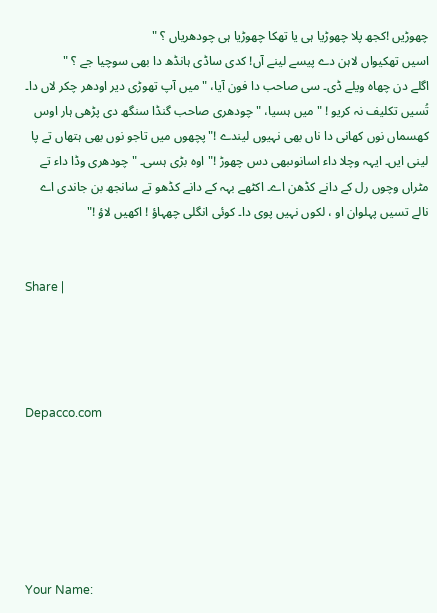چھوڑیں !کجھ پلا چھوڑیا ہی یا تھکا چھوڑیا ہی چودھریاں ؟ "
اسیں تھکیواں لاہن دے پیسے لینے آں! کدی ساڈی ہانڈھ دا بھی سوچیا جے ؟ "
اگلے دن چھاہ ویلے ڈی۔ سی صاحب دا فون آیا، "میں آپ تھوڑی دیر اودھر چکر لاں دا۔ تُسیں تکلیف نہ کریو ! "میں ہسیا، "چودھری صاحب گنڈا سنگھ دی پڑھی ہار اوس کھسماں نوں کھانی دا ناں بھی نہیوں لیندے !"پچھوں میں تاجو نوں بھی ہتھاں تے پا لینی ایں۔ ایہہ وچلا داء اسانوںبھی دس چھوڑ !"اوہ بڑی ہسی۔ "چودھری وڈا داء تے مٹراں وچوں رل کے دانے کڈھن اے۔ اکٹھے بہہ کے دانے کڈھو تے سانجھ بن جاندی اے نالے تسیں پہلوان او ، لکوں نہیں پوی دا۔ کوئی انگلی چھہاؤ ! اکھیں لاؤ !"


Share |




Depacco.com






Your Name: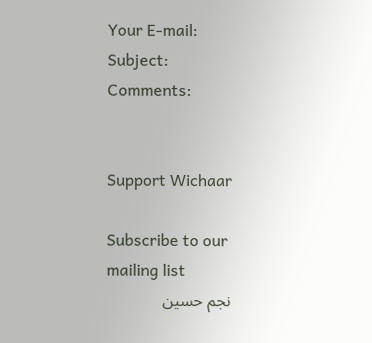Your E-mail:
Subject:
Comments:


Support Wichaar

Subscribe to our mailing list
نجم حسین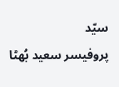سیّد
پروفیسر سعید بُھٹا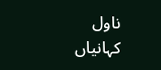ناول
کہانیاں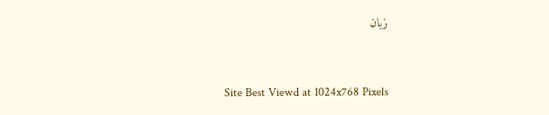زبان



Site Best Viewd at 1024x768 Pixels